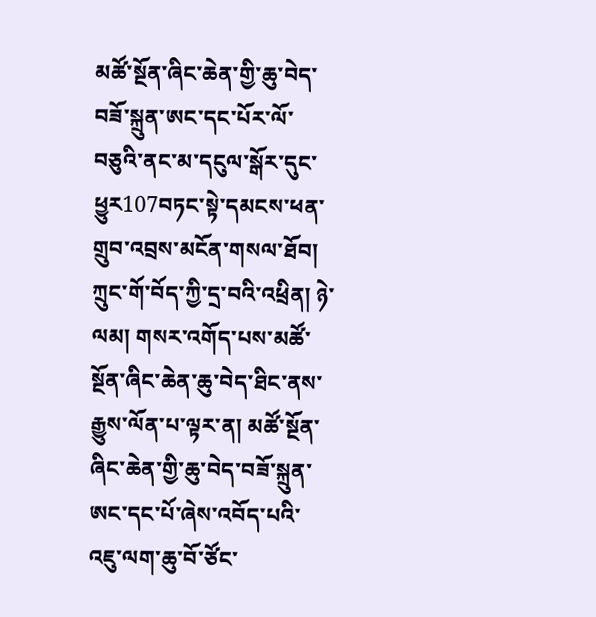མཚོ་སྔོན་ཞིང་ཆེན་གྱི་ཆུ་བེད་བཟོ་སྐྲུན་ཨང་དང་པོར་ལོ་བཅུའི་ནང་མ་དངུལ་སྒོར་དུང་ཕྱུར107བཏང་སྟེ་དམངས་ཕན་གྲུབ་འབྲས་མངོན་གསལ་ཐོབ།
ཀྲུང་གོ་བོད་ཀྱི་དྲ་བའི་འཕྲིན། ཉེ་ལམ། གསར་འགོད་པས་མཚོ་སྔོན་ཞིང་ཆེན་ཆུ་བེད་ཐིང་ནས་རྒྱུས་ལོན་པ་ལྟར་ན། མཚོ་སྔོན་ཞིང་ཆེན་གྱི་ཆུ་བེད་བཟོ་སྐྲུན་ཨང་དང་པོ་ཞེས་འབོད་པའི་འཇུ་ལག་ཆུ་བོ་ཙོང་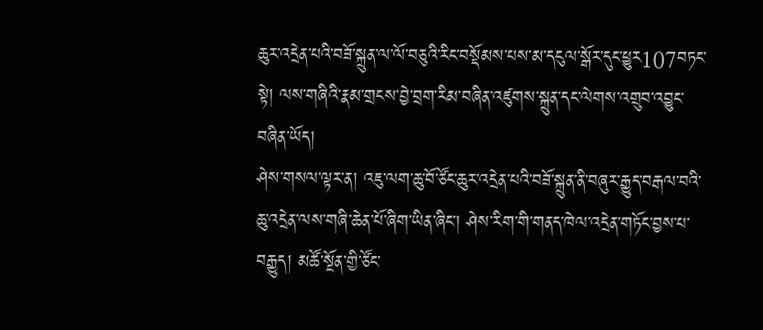ཆུར་འདྲེན་པའི་བཟོ་སྐྲུན་ལ་ལོ་བཅུའི་རིང་བསྡོམས་པས་མ་དངུལ་སྒོར་དུང་ཕྱུར107བཏང་སྟེ། ལས་གཞིའི་རྣམ་གྲངས་བྱེ་བྲག་རིམ་བཞིན་འཛུགས་སྐྲུན་དང་ལེགས་འགྲུབ་འབྱུང་བཞིན་ཡོད།
ཤེས་གསལ་ལྟར་ན། འཇུ་ལག་ཆུ་བོ་ཙོང་ཆུར་འདྲེན་པའི་བཟོ་སྐྲུན་ནི་བཞུར་རྒྱུད་བརྒལ་བའི་ཆུ་འདྲེན་ལས་གཞི་ཆེན་པོ་ཞིག་ཡིན་ཞིང་། ཤེས་རིག་གི་གནད་ཁེལ་འདྲེན་གཏོང་བྱས་པ་བརྒྱུད། མཚོ་སྔོན་གྱི་ཙོང་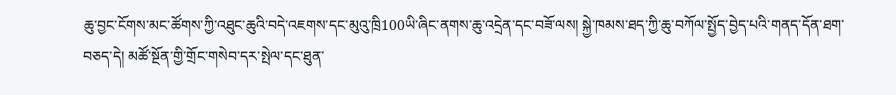ཆུ་བྱང་ངོགས་མང་ཚོགས་ཀྱི་འཐུང་ཆུའི་བདེ་འཇགས་དང་མུའུ་ཁྲི100ཡི་ཞིང་ནགས་ཆུ་འདྲེན་དང་བཟོ་ལས། སྐྱེ་ཁམས་ཐད་ཀྱི་ཆུ་བཀོལ་སྤྱོད་བྱེད་པའི་གནད་དོན་ཐག་བཅད་དེ། མཚོ་སྔོན་གྱི་གྲོང་གསེབ་དར་སྤེལ་དང་ཐུན་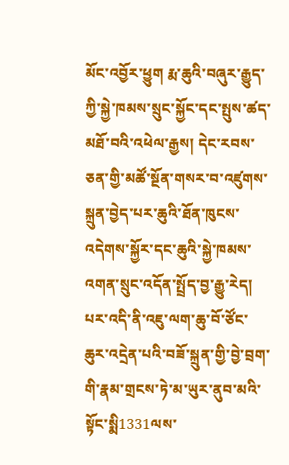མོང་འབྱོར་ཕྱུག རྨ་ཆུའི་བཞུར་རྒྱུད་ཀྱི་སྐྱེ་ཁམས་སྲུང་སྐྱོང་དང་སྤུས་ཚད་མཐོ་བའི་འཕེལ་རྒྱས། དེང་རབས་ཅན་གྱི་མཚོ་སྔོན་གསར་བ་འཛུགས་སྐྲུན་བྱེད་པར་ཆུའི་ཐོན་ཁུངས་འདེགས་སྐྱོར་དང་ཆུའི་སྐྱེ་ཁམས་འགན་སྲུང་འདོན་སྤྲོད་བྱ་རྒྱུ་རེད།
པར་འདི་ནི་འཇུ་ལག་ཆུ་བོ་ཙོང་ཆུར་འདྲེན་པའི་བཟོ་སྐྲུན་གྱི་བྱེ་བྲག་གི་རྣམ་གྲངས་ཏེ་མ་ཡུར་ནུབ་མའི་སྟོང་སྨི1331ལས་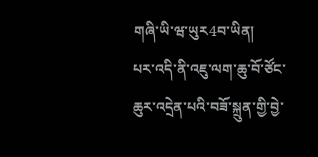གཞི་ཡི་ཝ་ཡུར4བ་ཡིན།
པར་འདི་ནི་འཇུ་ལག་ཆུ་བོ་ཙོང་ཆུར་འདྲེན་པའི་བཟོ་སྐྲུན་གྱི་བྱེ་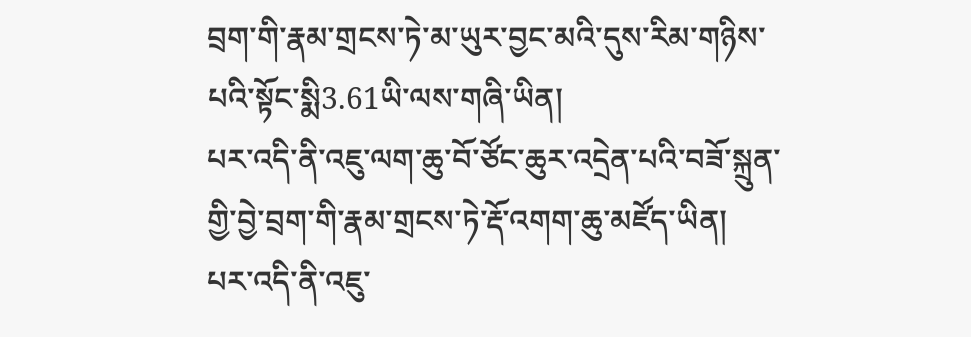བྲག་གི་རྣམ་གྲངས་ཏེ་མ་ཡུར་བྱང་མའི་དུས་རིམ་གཉིས་པའི་སྟོང་སྨི3.61ཡི་ལས་གཞི་ཡིན།
པར་འདི་ནི་འཇུ་ལག་ཆུ་བོ་ཙོང་ཆུར་འདྲེན་པའི་བཟོ་སྐྲུན་གྱི་བྱེ་བྲག་གི་རྣམ་གྲངས་ཏེ་རྡོ་འགག་ཆུ་མཛོད་ཡིན།
པར་འདི་ནི་འཇུ་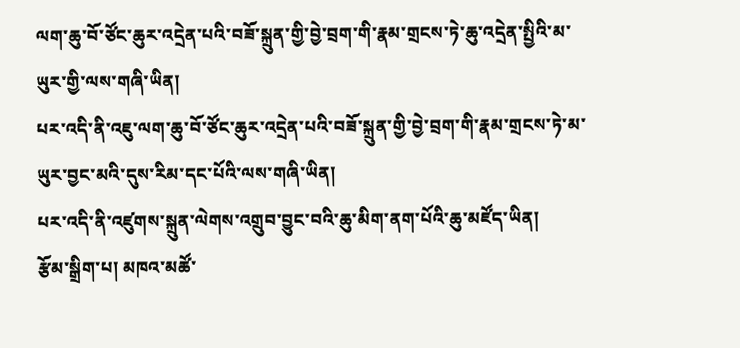ལག་ཆུ་བོ་ཙོང་ཆུར་འདྲེན་པའི་བཟོ་སྐྲུན་གྱི་བྱེ་བྲག་གི་རྣམ་གྲངས་ཏེ་ཆུ་འདྲེན་སྤྱིའི་མ་ཡུར་གྱི་ལས་གཞི་ཡིན།
པར་འདི་ནི་འཇུ་ལག་ཆུ་བོ་ཙོང་ཆུར་འདྲེན་པའི་བཟོ་སྐྲུན་གྱི་བྱེ་བྲག་གི་རྣམ་གྲངས་ཏེ་མ་ཡུར་བྱང་མའི་དུས་རིམ་དང་པོའི་ལས་གཞི་ཡིན།
པར་འདི་ནི་འཛུགས་སྐྲུན་ལེགས་འགྲུབ་བྱུང་བའི་ཆུ་མིག་ནག་པོའི་ཆུ་མཛོད་ཡིན།
རྩོམ་སྒྲིག་པ། མཁའ་མཚོ་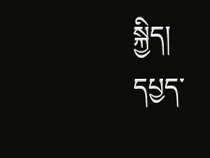སྐྱིད།
དཔྱད་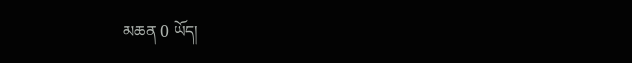མཆན 0 ཡོད།